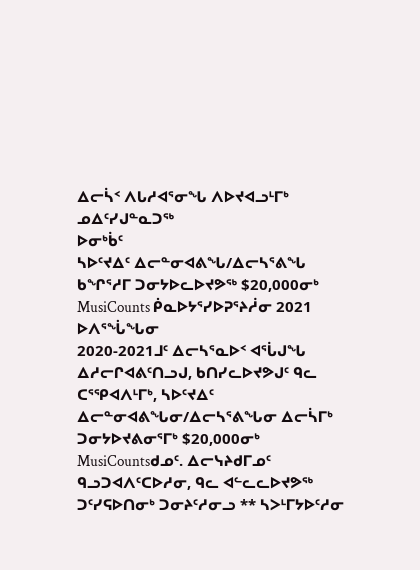ᐃᓕᓵᑉ ᐱᒐᓱᐊᕐᓂᖓ ᐱᐅᔪᐊᓗᒻᒥᒃ ᓄᐃᑦᓯᒍᓐᓇᑐᖅ
ᐅᓂᒃᑳᑦ
ᓴᐅᑦᔪᐃᑦ ᐃᓕᓐᓂᐊᕕᖓ/ᐃᓕᓴᕐᕕᖓ ᑲᖏᕐᓱᒥ ᑐᓂᔭᐅᓚᐅᔪᕗᖅ $20,000ᓂᒃ MusiCounts ᑮᓇᐅᔭᕐᓯᐅᕈᕐᔨᓲᓂ 2021 ᐅᐱᕐᖔᖓᓂ
2020-2021ᒧᑦ ᐃᓕᓴᕐᓇᐅᑉ ᐊᕐᒑᒍᖓ ᐃᓱᓕᒋᐊᕕᑦᑎᓗᒍ, ᑲᑎᓯᓚᐅᔪᕗᒍᑦ ᑫᓚ ᑕᕐᕿᐊᐱᒻᒥᒃ, ᓴᐅᑦᔪᐃᑦ ᐃᓕᓐᓂᐊᕕᖓᓂ/ᐃᓕᓴᕐᕕᖓᓂ ᐃᓕᓵᒥᒃ ᑐᓂᔭᐅᔪᕕᓂᕐᒥᒃ $20,000ᓂᒃ MusiCountsᑯᓄᑦ. ᐃᓕᓭᔨᑯᒥᓄᑦ ᑫᓗᑐᐊᐱᑦᑕᐅᓱᓂ, ᑫᓚ ᐊᓪᓚᓚᐅᔪᕗᖅ ᑐᑦᓯᕋᐅᑎᓂᒃ ᑐᓂᔨᑦᓱᓂᓗ ** ᓴᐳᒻᒥᔭᐅᑦᓱᓂ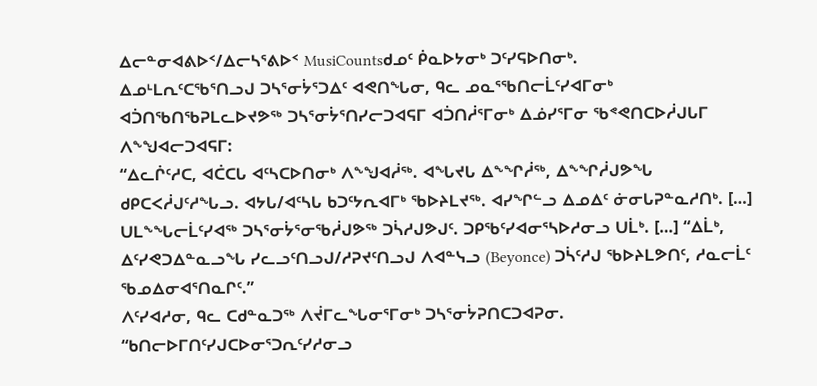ᐃᓕᓐᓂᐊᕕᐅᑉ/ᐃᓕᓴᕐᕕᐅᑉ MusiCountsᑯᓄᑦ ᑮᓇᐅᔭᓂᒃ ᑐᑦᓯᕋᐅᑎᓂᒃ.
ᐃᓄᒻᒪᕆᑦᑕᖃᕐᑎᓗᒍ ᑐᓴᕐᓂᔮᕐᑐᐃᑦ ᐊᕙᑎᖓᓂ, ᑫᓚ ᓄᓇᕐᖃᑎᓕᒫᑦᓯᐊᒥᓂᒃ ᐊᑑᑎᖃᑎᖃᕈᒪᓚᐅᔪᕗᖅ ᑐᓴᕐᓂᔮᕐᑎᓯᓕᑐᐊᕋᒥ ᐊᑑᑎᓲᕐᒥᓂᒃ ᐃᓅᓯᕐᒥᓂ ᖃᕝᕙᑎᑕᐅᓲᒍᒐᒥ ᐱᖕᖑᐊᓕᑐᐊᕋᒥ:
“ᐃᓚᒌᑦᓱᑕ, ᐊᑖᑕᒐ ᐊᑦᓴᑕᐅᑎᓂᒃ ᐱᖕᖑᐊᓲᖅ. ᐊᖓᔪᒐ ᐃᖕᖏᓲᖅ, ᐃᖕᖏᓲᒍᕗᖓ ᑯᑭᑕᐸᓲᒍᑦᓱᖓᓗ. ᐊᔭᒐ/ᐊᑦᓴᒐ ᑲᑐᑦᔭᕆᐊᒥᒃ ᖃᐅᔨᒪᔪᖅ. ᐊᓯᖏᓪᓗ ᐃᓄᐃᑦ ᓃᓂᒐᕈᓐᓇᓱᑎᒃ. […] ᑌᒪᖕᖓᓕᒫᑦᓯᐊᖅ ᑐᓴᕐᓂᔮᕐᓂᖃᓲᒍᕗᖅ ᑐᓵᓱᒍᕗᒍᑦ. ᑐᑭᖃᑦᓯᐊᓂᕐᓴᐅᓱᓂᓗ ᑌᒫᒃ. […] “ᐃᒫᒃ, ᐃᑦᓯᕙᑐᐃᓐᓇᓗᖓ ᓯᓚᓗᑦᑎᓗᒍ/ᓱᕈᔪᑦᑎᓗᒍ ᐱᐊᓐᓭᓗ (Beyonce) ᑐᓵᑦᓱᒍ ᖃᐅᔨᒪᕗᑎᑦ, ᓱᓇᓕᒫᑦ ᖃᓄᐃᓂᐊᕐᑎᓇᒋᑦ.”
ᐱᑦᓯᐊᓱᓂ, ᑫᓚ ᑕᑯᓐᓇᑐᖅ ᐱᔫᒥᓚᖓᓂᕐᒥᓂᒃ ᑐᓴᕐᓂᔮᕈᑎᑕᑐᐊᕈᓂ. “ᑲᑎᓕᐅᒥᑎᑦᓯᒍᑕᐅᓂᕐᑐᕆᑦᓯᓱᓂᓗ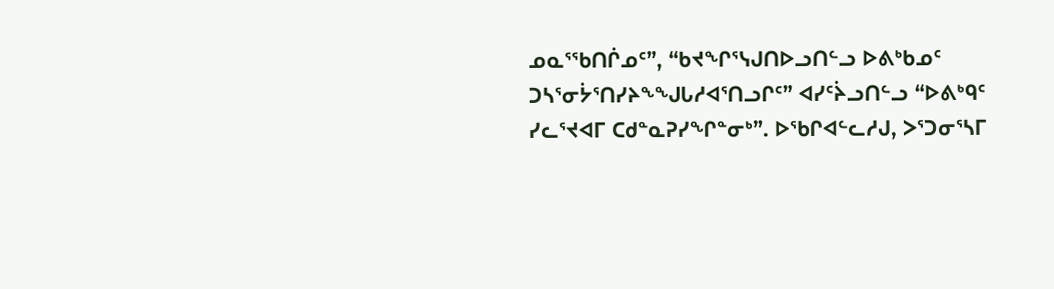ᓄᓇᕐᖃᑎᒌᓄᑦ”, “ᑲᔪᖏᕐᓭᒍᑎᐅᓗᑎᓪᓗ ᐅᕕᒃᑲᓄᑦ ᑐᓴᕐᓂᔮᕐᑎᓯᔨᖕᖑᒐᓱᐊᕐᑎᓗᒋᑦ” ᐊᓯᑦᔩᓗᑎᓪᓗ “ᐅᕕᒃᑫᑦ ᓯᓚᕐᔪᐊᒥ ᑕᑯᓐᓇᕈᓯᖏᓐᓂᒃ”. ᐅᖃᒋᐊᓪᓚᓱᒍ, ᐳᕐᑐᓂᕐᓴᒥ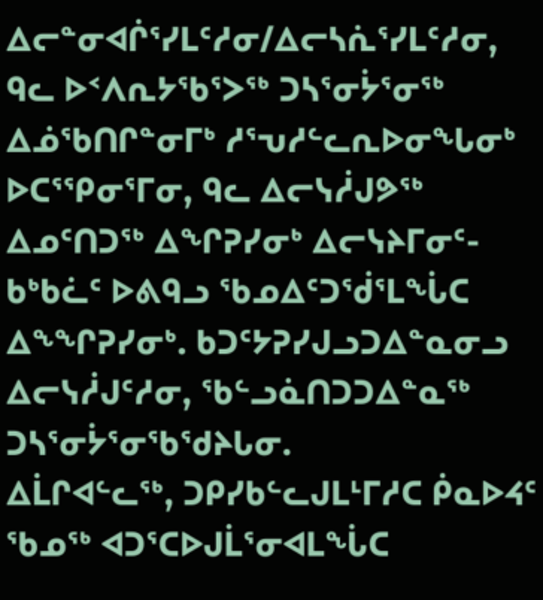ᐃᓕᓐᓂᐊᒌᕐᓯᒪᑦᓱᓂ/ᐃᓕᓴᕇᕐᓯᒪᑦᓱᓂ, ᑫᓚ ᐅᑉᐱᕆᔭᖃᕐᐳᖅ ᑐᓴᕐᓂᔮᕐᓂᖅ ᐃᓅᖃᑎᒋᓐᓂᒥᒃ ᓱᕐᕃᓱᓪᓚᕆᐅᓂᖓᓂᒃ
ᐅᑕᕐᕿᓂᕐᒥᓂ, ᑫᓚ ᐃᓕᓭᓲᒍᕗᖅ ᐃᓄᑦᑎᑐᖅ ᐃᖏᕈᓯᓂᒃ ᐃᓕᓭᔨᒥᓂᑦ- ᑲᒃᑲᓛᑦ ᐅᕕᑫᓗ ᖃᓄᐃᑦᑐᖂᕐᒪᖔᑕ ᐃᖕᖏᕈᓯᓂᒃ. ᑲᑐᑦᔭᕈᓯᒍᓗᑐᐃᓐᓇᓂᓗ ᐃᓕᓭᓲᒍᑦᓱᓂ, ᖃᓪᓗᓈᑎᑐᑐᐃᓐᓇᖅ ᑐᓴᕐᓂᔮᕐᓂᖃᖁᔨᒐᓂ.
ᐃᒫᒋᐊᓪᓚᖅ, ᑐᑭᓯᑲᓪᓚᒍᒪᒻᒥᓱᑕ ᑮᓇᐅᔦᑦ ᖃᓄᖅ ᐊᑐᕐᑕᐅᒍᒫᕐᓂᐊᒪᖔᑕ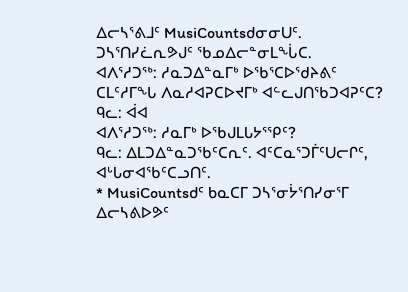ᐃᓕᓴᕐᕕᒧᑦ MusiCountsᑯᓂᓂᑌᑦ. ᑐᓴᕐᑎᓯᓛᕆᕗᒍᑦ ᖃᓄᐃᓕᓐᓂᒪᖔᑕ.
ᐊᐱᕐᓱᑐᖅ: ᓱᓇᑐᐃᓐᓇᒥᒃ ᐅᖃᕐᑕᐅᖁᔨᕕᑦ ᑕᒪᑦᓱᒥᖓ ᐱᓇᓱᐊᕈᑕᐅᔪᒥᒃ ᐊᓪᓚᒍᑎᖃᑐᐊᕈᑦᑕ?
ᑫᓚ: ᐋᐊ
ᐊᐱᕐᓱᑐᖅ: ᓱᓇᒥᒃ ᐅᖃᒍᒪᒐᔭᕐᕿᑦ?
ᑫᓚ: ᐃᒪᑐᐃᓐᓇᑐᖃᑦᑕᕆᑦ. ᐊᑦᑕᓇᕐᑐᒦᑦᑌᓕᒋᑦ, ᐊᒡᒐᓂᐊᖃᑦᑕᓗᑎᑦ.
* MusiCountsᑯᑦ ᑲᓇᑕᒥ ᑐᓴᕐᓂᔮᕐᑎᓯᓂᕐᒥ ᐃᓕᓴᕕᐅᕗᑦ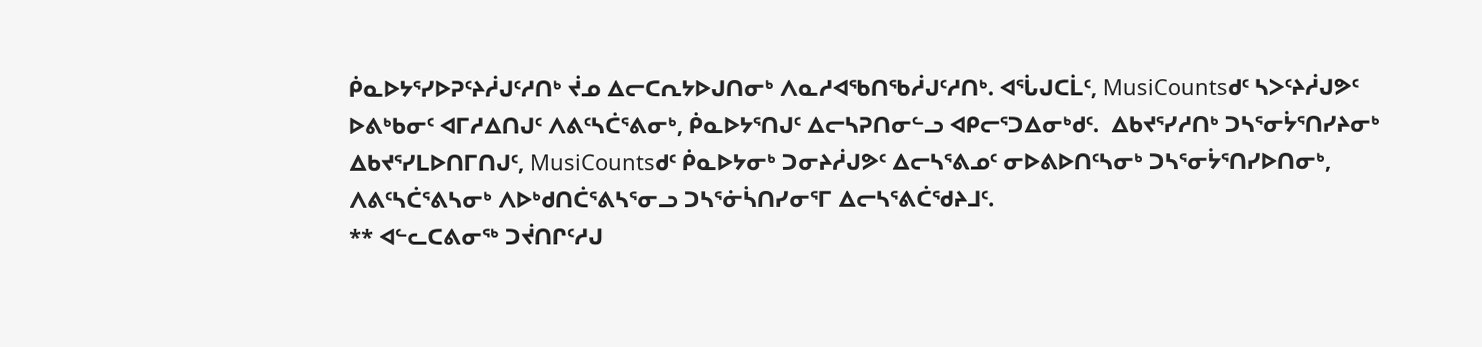ᑮᓇᐅᔭᕐᓯᐅᕈᑦᔨᓲᒍᑦᓱᑎᒃ ᔫᓄ ᐃᓕᑕᕆᔭᐅᒍᑎᓂᒃ ᐱᓇᓱᐊᖃᑎᖃᓲᒍᑦᓱᑎᒃ. ᐊᕐᒑᒍᑕᒫᑦ, MusiCountsᑯᑦ ᓴᐳᑦᔨᓲᒍᕗᑦ ᐅᕕᒃᑲᓂᑦ ᐊᒥᓱᐃᑎᒍᑦ ᐱᕕᑦᓴᑖᕐᕕᓂᒃ, ᑮᓇᐅᔭᕐᑎᒍᑦ ᐃᓕᓴᕈᑎᓂᓪᓗ ᐊᑭᓕᕐᑐᐃᓂᒃᑯᑦ.  ᐃᑲᔪᕐᓯᓱᑎᒃ ᑐᓴᕐᓂᔮᕐᑎᓯᔨᓂᒃ ᐃᑲᔪᕐᓯᒪᐅᑎᒥᑎᒍᑦ, MusiCountsᑯᑦ ᑮᓇᐅᔭᓂᒃ ᑐᓂᔨᓲᒍᕗᑦ ᐃᓕᓴᕐᕕᓄᑦ ᓂᐅᕕᐅᑎᑦᓴᓂᒃ ᑐᓴᕐᓂᔮᕐᑎᓯᐅᑎᓂᒃ, ᐱᕕᑦᓴᑖᕐᕕᓴᓂᒃ ᐱᐅᒃᑯᑎᑖᕐᕕᓴᕐᓂᓗ ᑐᓴᕐᓃᓵᑎᓯᓂᕐᒥ ᐃᓕᓴᕐᕕᑖᖁᔨᒧᑦ.
** ᐊᓪᓚᑕᕕᓂᖅ ᑐᔫᑎᒋᑦᓱᒍ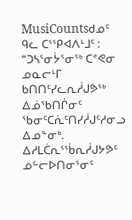MusiCountsᑯᓄᑦ ᑫᓚ ᑕᕐᕿᐊᐱᒻᒧᑦ :
“ᑐᓴᕐᓂᔮᕐᓂᖅ ᑕᕝᕙᓂ ᓄᓇᓕᒻᒥ ᑲᑎᑎᑦᓯᓚᕆᓲᒍᕗᖅ ᐃᓅᖃᑎᒌᓂᑦ ᖃᓂᑦᑕᕇᑦᑎᓯᓲᒍᑦᓱᓂᓗ ᐃᓄᓐᓂᒃ. ᐃᓱᒪᑖᕆᕐᖄᕆᓲᒍᔭᕗᑦ ᓄᓪᓕᐅᑎᓂᕐᓂᑦ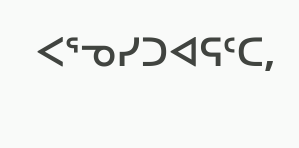ᐸᕐᓀᓯᑐᐊᕋᑦᑕ,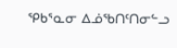ᕿᑲᕐᓇᓂ ᐃᓅᖃᑎᑦᑎᓂᓪᓗ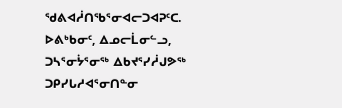ᖁᕕᐊᓲᑎᖃᕐᓂᐊᓕᑐᐊᕈᑦᑕ. ᐅᕕᒃᑲᓂᑦ, ᐃᓄᓕᒫᓂᓪᓗ, ᑐᓴᕐᓂᔮᕐᓂᖅ ᐃᑲᔪᕐᓯᓲᒍᕗᖅ ᑐᑭᓯᒐᓱᐊᕐᓂᑎᓐᓂ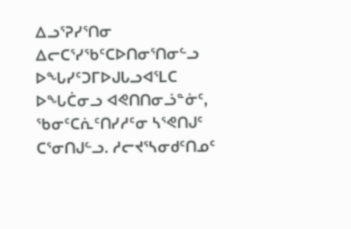ᐃᓗᕐᕈᓯᕐᑎᓂ ᐃᓕᑕᕐᓯᖃᑦᑕᐅᑎᓂᕐᑎᓂᓪᓗ ᐅᖓᓯᑦᑐᒥᐅᒍᒐᓗᐊᕐᒪᑕ ᐅᖓᑖᓂᓗ ᐊᕙᑎᑎᓂᓘᓐᓃᑦ, ᖃᓂᑦᑕᕇᑦᑎᓯᓱᑦᓂ ᓴᕐᕙᑎᒍᑦ ᑕᕐᓂᑎᒍᓪᓗ. ᓱᓕᔪᕐᓴᓂᑯᑦᑎᓄᑦ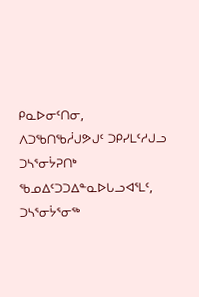ᑭᓇᐅᓂᑦᑎᓂ, ᐱᑐᖃᑎᖃᓲᒍᕗᒍᑦ ᑐᑭᓯᒪᑦᓱᒍᓗ ᑐᓴᕐᓂᔮᕈᑎᒃ ᖃᓄᐃᑦᑐᑐᐃᓐᓇᐅᒐᓗᐊᕐᒪᑦ, ᑐᓴᕐᓂᔮᕐᓂᖅ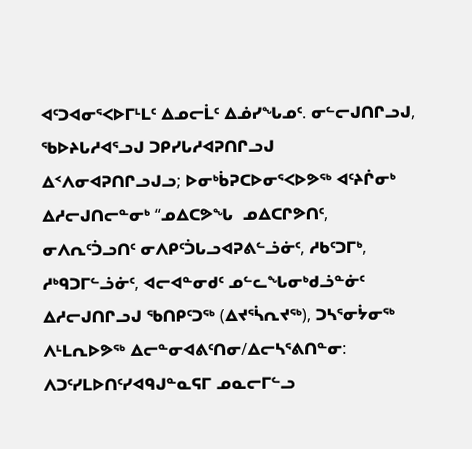ᐊᑦᑐᐊᓂᕐᐸᐅᒥᒻᒪᑦ ᐃᓄᓕᒫᑦ ᐃᓅᓯᖓᓄᑦ. ᓂᓪᓕᒍᑎᒋᓗᒍ, ᖃᐅᔨᒐᓱᐊᕐᓗᒍ ᑐᑭᓯᒐᓱᐊᕈᑎᒋᓗᒍ ᐃᑉᐱᓂᐊᕈᑎᒋᓗᒍᓗ; ᐅᓂᒃᑳᕈᑕᐅᓂᕐᐸᐅᕗᖅ ᐊᑦᔨᒌᓂᒃ ᐃᓱᓕᒍᑎᓕᓐᓂᒃ “ᓄᐃᑕᕗᖓ  ᓄᐃᑕᒋᕗᑎᑦ, ᓂᐱᕆᑦᑑᓗᑎᑦ ᓂᐱᑭᑦᑑᒐᓗᐊᕈᕕᓪᓘᓃᑦ, ᓱᑲᑦᑐᒥᒃ, ᓱᒃᑫᑐᒥᓪᓘᓃᑦ, ᐊᓕᐊᓐᓂᑯᑦ ᓄᓪᓚᖓᓂᒃᑯᓘᓐᓃᑦ ᐃᓱᓕᒍᑎᒋᓗᒍ ᖃᑎᑭᑦᑐᖅ (ᐃᔪᕐᓵᕆᔪᖅ), ᑐᓴᕐᓂᔮᓂᖅ ᐱᒻᒪᕆᐅᕗᖅ ᐃᓕᓐᓂᐊᕕᑦᑎᓂ/ᐃᓕᓴᕐᕕᑎᓐᓂ: ᐱᑐᑦᓯᒪᐅᑎᑦᓯᐊᑫᒍᓐᓇᕋᒥ ᓄᓇᓕᒥᓪᓗ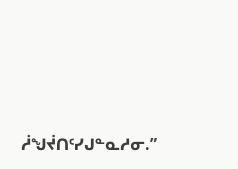ᓲᖑᔫᑎᑦᓯᒍᓐᓇᓱᓂ.”